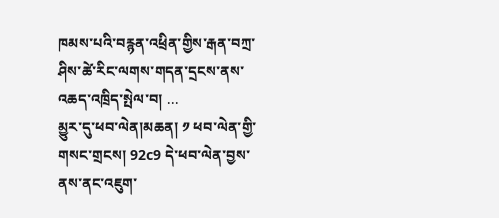ཁམས་པའི་བརྙན་འཕྲིན་གྱིས་རྒན་བཀྲ་ཤིས་ཚེ་རིང་ལགས་གདན་དྲངས་ནས་འཆད་འཁྲིད་སྤེལ་བ། ...
མྱུར་དུ་ཕབ་ལེན།མཆན། ༡ ཕབ་ལེན་གྱི་གསང་གྲངས། 92c9 དེ་ཕབ་ལེན་བྱས་ནས་ནང་འཇུག་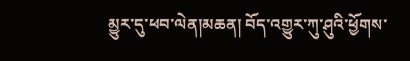མྱུར་དུ་ཕབ་ལེན།མཆན། བོད་འགྱུར་ཀུ་ཤུའི་ཕྱོགས་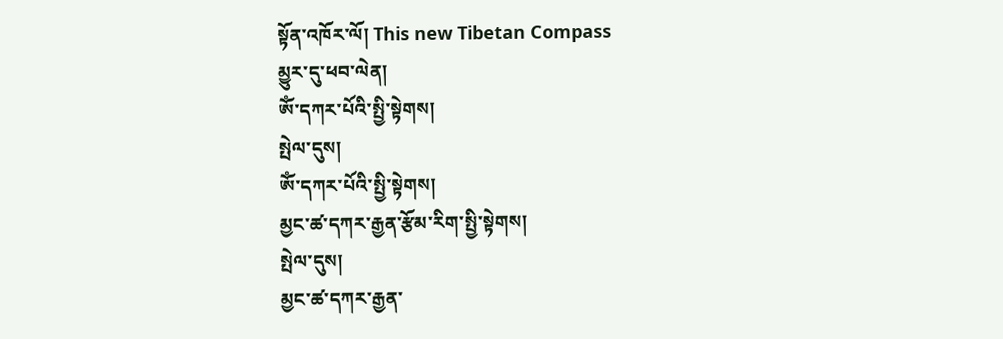སྟོན་འཁོར་ལོ། This new Tibetan Compass
མྱུར་དུ་ཕབ་ལེན།
ༀ་དཀར་པོའི་སྤྱི་སྟེགས།
སྤེལ་དུས།
ༀ་དཀར་པོའི་སྤྱི་སྟེགས།
མྱང་ཚ་དཀར་རྒྱན་རྩོམ་རིག་སྤྱི་སྟེགས།
སྤེལ་དུས།
མྱང་ཚ་དཀར་རྒྱན་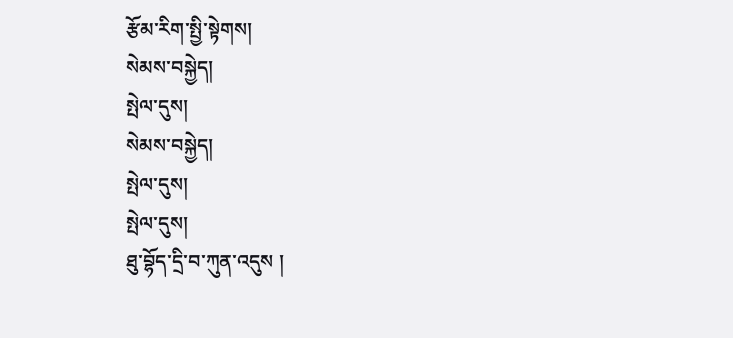རྩོམ་རིག་སྤྱི་སྟེགས།
སེམས་བསྐྱེད།
སྤེལ་དུས།
སེམས་བསྐྱེད།
སྤེལ་དུས།
སྤེལ་དུས།
ཐུ་བྷོད་དྲི་བ་ཀུན་འདུས །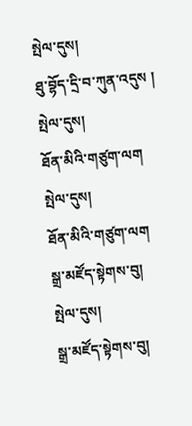སྤེལ་དུས།
ཐུ་བྷོད་དྲི་བ་ཀུན་འདུས །
སྤེལ་དུས།
ཐོན་མིའི་གཙུག་ལག
སྤེལ་དུས།
ཐོན་མིའི་གཙུག་ལག
སྒྲ་མཛོད་སྟེགས་བུ།
སྤེལ་དུས།
སྒྲ་མཛོད་སྟེགས་བུ།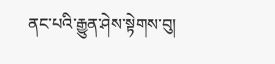ནང་པའི་རྒྱུན་ཤེས་སྟེགས་བུ།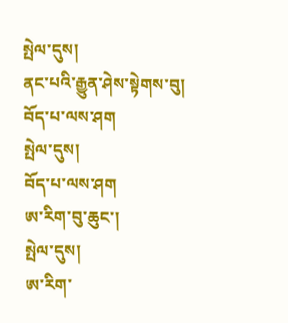སྤེལ་དུས།
ནང་པའི་རྒྱུན་ཤེས་སྟེགས་བུ།
བོད་པ་ལས་ཤག
སྤེལ་དུས།
བོད་པ་ལས་ཤག
ཨ་རིག་བུ་ཆུང་།
སྤེལ་དུས།
ཨ་རིག་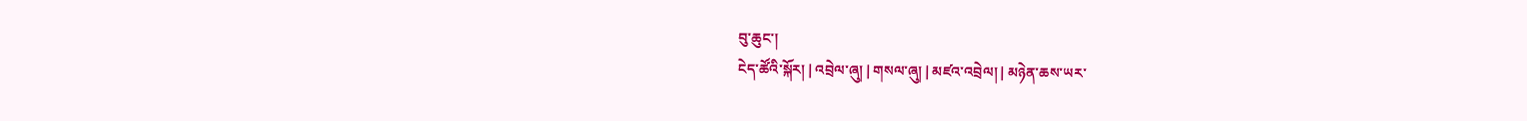བུ་ཆུང་།
ངེད་ཚོའི་སྐོར། | འབྲེལ་ཞུ། | གསལ་ཞུ། | མཛའ་འབྲེལ། | མཉེན་ཆས་ཡར་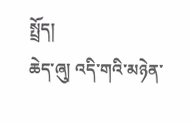སྤྲོད།
ཆེད་ཞུ། འདི་གའི་མཉེན་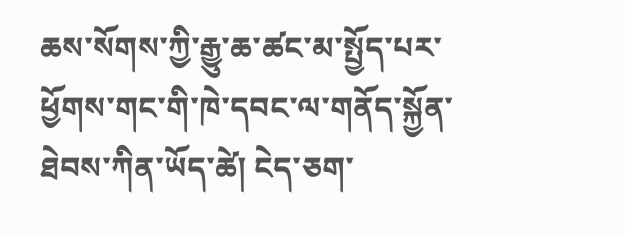ཆས་སོགས་ཀྱི་རྒྱུ་ཆ་ཚང་མ་སྤྱོད་པར་ཕྱོགས་གང་གི་ཁེ་དབང་ལ་གནོད་སྐྱོན་ཐེབས་ཀིན་ཡོད་ཚེ། ངེད་ཅག་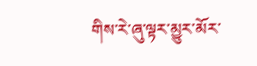གིས་རེ་ཞུ་ལྟར་མྱུར་མོར་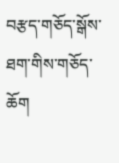བརྩད་གཅོད་སྒོས་ཐག་གིས་གཅོད་ཆོག